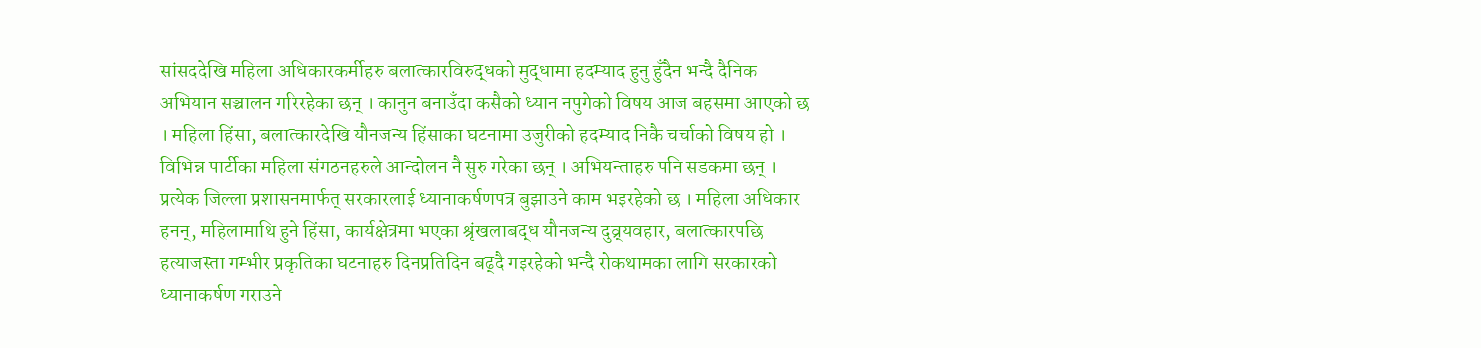सांसददेखि महिला अधिकारकर्मीहरु बलात्कारविरुद्धको मुद्धामा हदम्याद हुनु हुँदैन भन्दै दैनिक अभियान सञ्चालन गरिरहेका छन् । कानुन बनाउँदा कसैको ध्यान नपुगेको विषय आज बहसमा आएको छ । महिला हिंसा, बलात्कारदेखि यौनजन्य हिंसाका घटनामा उजुरीको हदम्याद निकै चर्चाको विषय हो । विभिन्न पार्टीका महिला संगठनहरुले आन्दोलन नै सुरु गरेका छन् । अभियन्ताहरु पनि सडकमा छन् । प्रत्येक जिल्ला प्रशासनमार्फत् सरकारलाई ध्यानाकर्षणपत्र बुझाउने काम भइरहेको छ । महिला अधिकार हनन्, महिलामाथि हुने हिंसा, कार्यक्षेत्रमा भएका श्रृंखलाबद्ध यौनजन्य दुव्र्यवहार, बलात्कारपछि हत्याजस्ता गम्भीर प्रकृतिका घटनाहरु दिनप्रतिदिन बढ्दै गइरहेको भन्दै रोकथामका लागि सरकारको ध्यानाकर्षण गराउने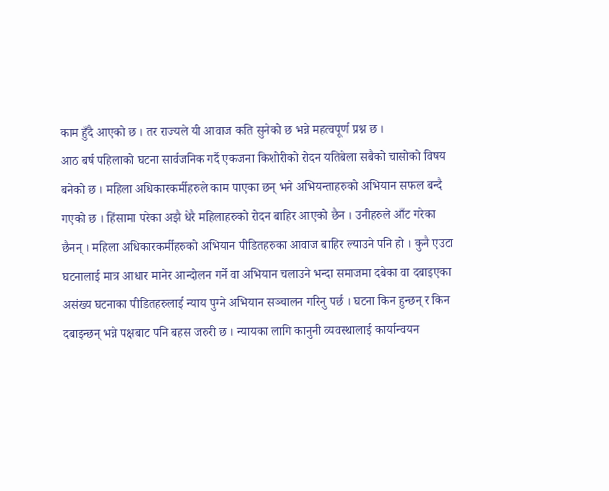काम हुँदै आएको छ । तर राज्यले यी आवाज कति सुनेको छ भन्ने महत्वपूर्ण प्रश्न छ ।
आठ बर्ष पहिलाको घटना सार्वजनिक गर्दै एकजना किशोरीको रोदन यतिबेला सबैको चासोको विषय बनेको छ । महिला अधिकारकर्मीहरुले काम पाएका छन् भने अभियन्ताहरुको अभियान सफल बन्दै गएको छ । हिंसामा परेका अझै धेरै महिलाहरुको रोदन बाहिर आएको छैन । उनीहरुले आँट गरेका छैनन् । महिला अधिकारकर्मीहरुको अभियान पीडितहरुका आवाज बाहिर ल्याउने पनि हो । कुनै एउटा घटनालाई मात्र आधार मानेर आन्दोलन गर्ने वा अभियान चलाउने भन्दा समाजमा दबेका वा दबाइएका असंख्य घटनाका पीडितहरुलाई न्याय पुग्ने अभियान सञ्चालन गरिनु पर्छ । घटना किन हुन्छन् र किन दबाइन्छन् भन्ने पक्षबाट पनि बहस जरुरी छ । न्यायका लागि कानुनी व्यवस्थालाई कार्यान्वयन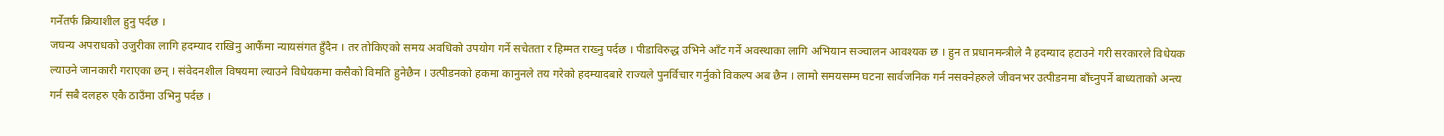गर्नेतर्फ क्रियाशील हुनु पर्दछ ।
जघन्य अपराधको उजुरीका लागि हदम्याद राखिनु आफैंमा न्यायसंगत हुँदैन । तर तोकिएको समय अवधिको उपयोग गर्ने सचेतता र हिम्मत राख्नु पर्दछ । पीडाविरुद्ध उभिने आँट गर्ने अवस्थाका लागि अभियान सञ्चालन आवश्यक छ । हुन त प्रधानमन्त्रीले नै हदम्याद हटाउने गरी सरकारले विधेयक ल्याउने जानकारी गराएका छन् । संवेदनशील विषयमा ल्याउने विधेयकमा कसैको विमति हुनेछैन । उत्पीडनको हकमा कानुनले तय गरेको हदम्यादबारे राज्यले पुनर्विचार गर्नुको विकल्प अब छैन । लामो समयसम्म घटना सार्वजनिक गर्न नसक्नेहरुले जीवनभर उत्पीडनमा बाँच्नुपर्ने बाध्यताको अन्त्य गर्न सबै दलहरु एकै ठाउँमा उभिनु पर्दछ ।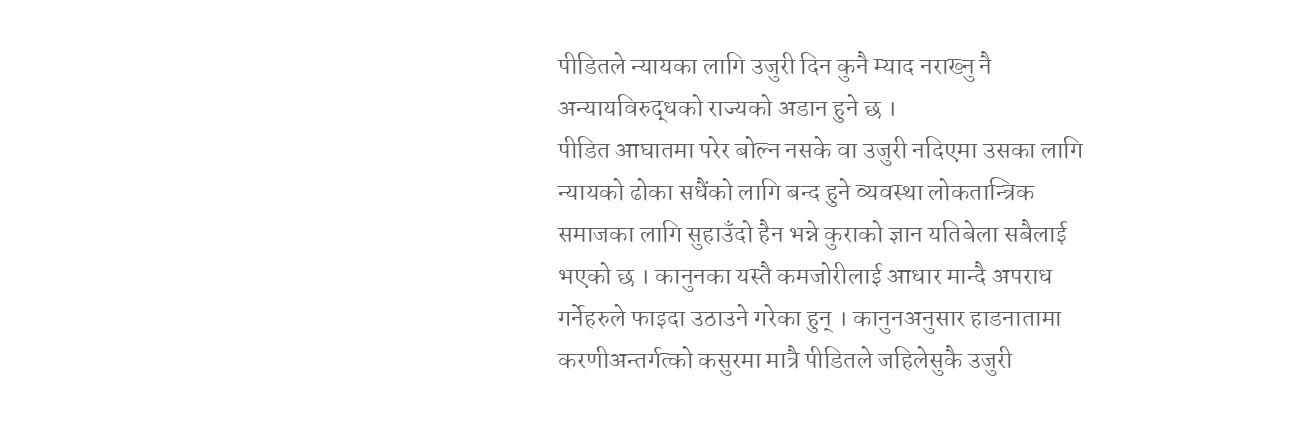पीडितले न्यायका लागि उजुरी दिन कुनै म्याद नराख्नु नै अन्यायविरुद्धको राज्यको अडान हुने छ ।
पीडित आघातमा परेर बोल्न नसके वा उजुरी नदिएमा उसका लागि न्यायको ढोका सधैंको लागि बन्द हुने व्यवस्था लोकतान्त्रिक समाजका लागि सुहाउँदो हैन भन्ने कुराको ज्ञान यतिबेला सबैलाई भएको छ । कानुनका यस्तै कमजोरीलाई आधार मान्दै अपराध गर्नेहरुले फाइदा उठाउने गरेका हुन् । कानुनअनुसार हाडनातामा करणीअन्तर्गत्को कसुरमा मात्रै पीडितले जहिलेसुकै उजुरी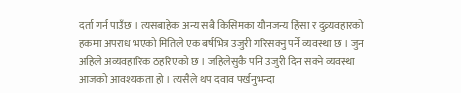दर्ता गर्न पाउँछ । त्यसबाहेक अन्य सबै किसिमका यौनजन्य हिंसा र दुव्र्यवहारको हकमा अपराध भएको मितिले एक बर्षभित्र उजुरी गरिसक्नु पर्ने व्यवस्था छ । जुन अहिले अव्यवहारिक ठहरिएको छ । जहिलेसुकै पनि उजुरी दिन सक्ने व्यवस्था आजको आवश्यकता हो । त्यसैले थप दवाव पर्खनुभन्दा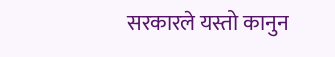सरकारले यस्तो कानुन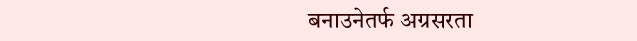बनाउनेतर्फ अग्रसरता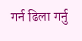गर्न ढिला गर्नु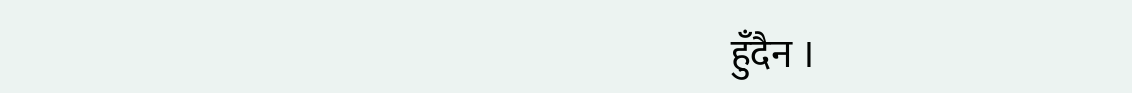हुँदैन ।